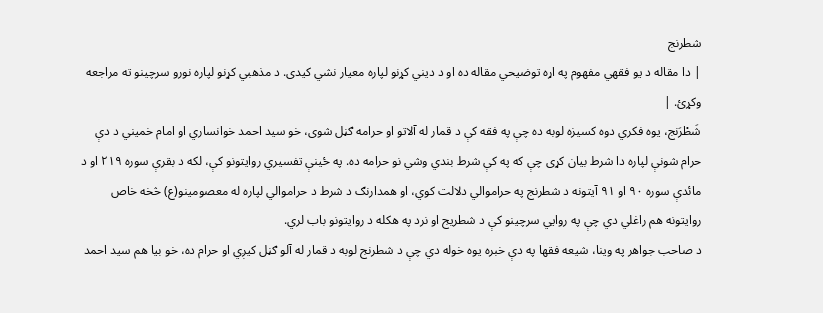شطرنج
| دا مقاله د یو فقهي مفهوم په اړه توضیحي مقاله ده او د دیني کړنو لپاره معیار نشي کیدی. د مذهبي کړنو لپاره نورو سرچینو ته مراجعه وکړئ. |
شَطْرَنج، یوه فکري دوه کسیزه لوبه ده چې په فقه کې د قمار له آلاتو او حرامه ګڼل شوی، خو سید احمد خوانساري او امام خمیني د دې حرام شونې لپاره دا شرط بیان کړی چې که په کې شرط بندي وشي نو حرامه ده. په ځینې تفسیري روایتونو کې، لکه د بقرې سوره ۲۱۹ او د مائدې سوره ۹۰ او ۹۱ آیتونه د شطرنج په حراموالي دلالت کوي، او همدارنګ د شرط د حراموالي لپاره له معصومینو(ع) څخه خاص روایتونه هم راغلي دي چې په روايي سرچینو کې د شطریج او نرد په هکله د روایتونو باب لري.
د صاحب جواهر په وینا، شیعه فقها په دې خبره یوه خوله دي چې د شطرنج لوبه د قمار له آلو ګڼل کیږي او حرام ده، خو بیا هم سید احمد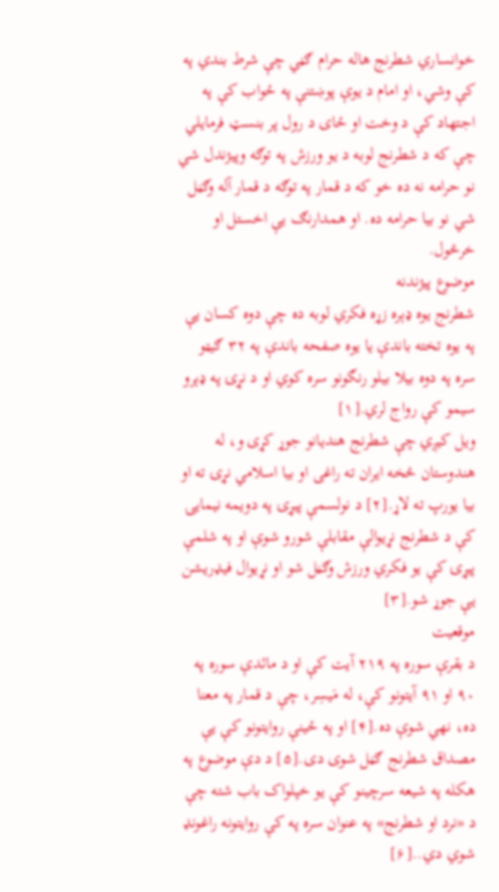خوانساري شطرنج هاله حرام ګڼي چې شرط بندي په کې وشي، او امام د یوې پوښتنې په ځواب کې په اجتهاد کې د وخت او ځای د رول پر بنسټ فرمایلي چې که د شطرنج لوبه د یو ورزش په توګه وپيژندل شي نو حرامه نه ده خو که د قمار په توګه د قمار آله وګڼل شي نو بیا حرامه ده. او همدارنګ یې اخستل او خرڅول.
موضوع پيژندنه
شطرنج یوه ډېره زړه فکري لوبه ده چې دوه کسان یې په یوه تخته باندې یا یوه صفحه باندې په ۳۲ ګیټو سره په دوه بیلا بیلو رنګونو سره کوي او د نړۍ په ډېرو سیمو کې رواج لري.[۱]
ویل کیږي چې شطرنج هندیانو جوړ کړی و، له هندوستان څخه ایران ته راغی او بیا اسلامي نړۍ ته او بیا یورپ ته لاړ.[۲] د نولسمې پیړۍ په دویمه نیمایۍ کې د شطرنج نړیوالې مقابلې شورو شوې او په شلمې پیړۍ کې یو فکري ورزش وګڼل شو او نړیوال فیډریشن یې جوړ شو.[۳]
موقعیت
د بقرې سوره په ۲۱۹ آیت کې او د مائدې سوره په ۹۰ او ۹۱ آیتونو کې، له مَیسِر، چې د قمار په معنا ده، نهي شوې ده.[۴] او په ځینې روایتونو کې یې مصداق شطرنج ګڼل شوی دی.[۵] د دې موضوع په هکله په شیعه سرچینو کې یو خپلواک باب شته چې د «نرد او شطرنج» په عنوان سره په کې روایتونه راغونډ شوي دي..[۶]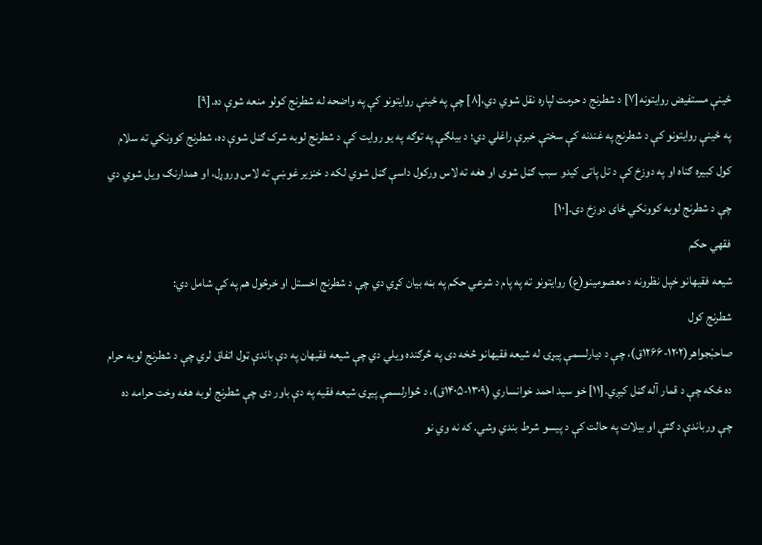ځينې مستفیض روایتونه[۷] د شطرنج د حرمت لپاره نقل شوي دي،[۸] چې په ځینې روایتونو کې په واضحه له شطرنج کولو منعه شوې ده.[۹]
په ځینې روایتونو کې د شطرنج په غندنه کې سختې خبرې راغلي دي؛ د بیلګې په توګه په یو روایت کې د شطرنج لوبه شرک ګڼل شوې ده، شطرنج کوونکي ته سلام کول کبیره ګناه او په دوزخ کې د تل پاتی کیدو سبب ګڼل شوی او هغه ته لاس ورکول داسې ګڼل شوي لکه د خنزیر غوښې ته لاس وروړل، او همدارنګ ویل شوي دي چې د شطرنج لوبه کوونکي ځای دوزخ دی.[۱۰]
فقهي حکم
شیعه فقیهانو خپل نظرونه د معصومینو(ع) روایتونو ته په پام د شرعي حکم په بڼه بیان کړي دي چې د شطرنج اخستل او خرڅول هم په کې شامل دي:
شطرنج کول
صاحبْجواهر(۱۲۰۲-۱۲۶۶ق)، چې د دیارلسمې پیړۍ له شیعه فقیهانو څخه دی په څرګنده ویلي دي چې شیعه فقیهان په دې باندې ټول اتفاق لري چې د شطرنج لوبه حرام ده ځکه چې د قمار آله ګڼل کیږي.[۱۱] خو سید احمد خوانساري (۱۳۰۹-۱۴۰۵ق)، د څوارلسمې پیړۍ شیعه فقیه په دې باور دی چې شطرنج لوبه هغه وخت حرامه ده چې ورباندې د ګټې او بیلات په حالت کې د پیسو شرط بندي وشي. که نه وي نو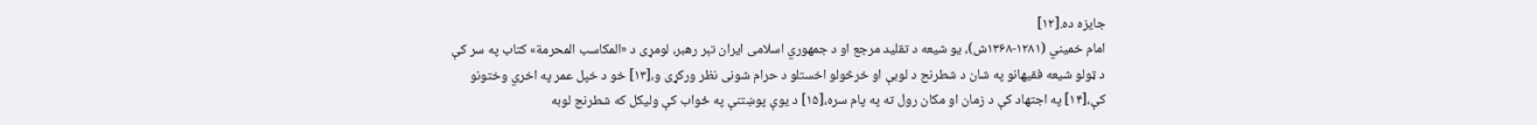جایزه ده.[۱۲]
امام خمیني (۱۲۸۱-۱۳۶۸ش)، یو شیعه د تقلید مرجع او د جمهوري اسلامی ایران تېر رهبر، لومړی د «المکاسب المحرمة» کتاب په سر کې د ټولو شیعه فقیهانو په شان د شطرنج د لوبې او خرڅولو اخستلو د حرام شونی نظر ورکړی و،[۱۳] خو د خپل عمر په اخري وختونو کې،[۱۴] په اجتهاد کې د زمان او مکان رول ته په پام سره،[۱۵] د یوې پوښتنې په ځواب کې ولیکل که شطرنج لوبه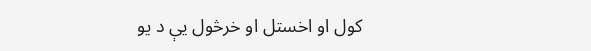کول او اخستل او خرڅول یې د یو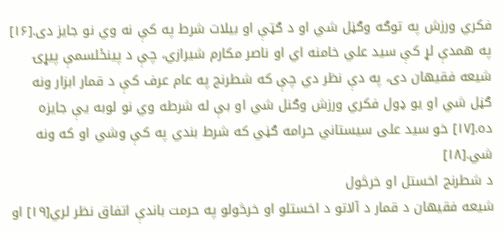فکري ورزش په توګه وګڼل شي او د ګټې او بیلات شرط په کې نه وي نو جایز دی.[۱۶]
په همدې لړ کې سید علي خامنه اي او ناصر مکارم شیرازي، چې د پينځلسمې پيړۍ شیعه فقیهان دی، په دې نظر دي چې که شطرنج په عام عرف کې د قمار ابزار ونه ګڼل شي او یو ډول فکري ورزش وګنل شي او بې له شرطه وي نو لوبه یې جایزه ده.[۱۷] خو سید علی سیستاني حرامه ګڼي که شرط بندي په کې وشي او که ونه شي.[۱۸]
د شطرنج اخستل او خرڅول
شیعه فقیهان د قمار د آلاتو د اخستلو او خرڅولو په حرمت باندې اتفاق نظر لري[۱۹] او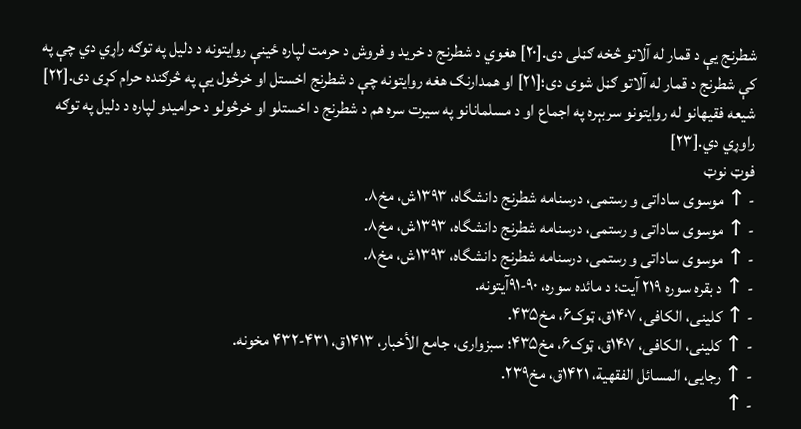شطرنج یې د قمار له آلاتو څخه ګڼلی دی.[۲۰] هغوي د شطرنج د خرید و فروش د حرمت لپاره ځینې روایتونه د دلیل په توګه راړي دي چې په کې شطرنج د قمار له آلاتو ګڼل شوی دی؛[۲۱] او همدارنګ هغه روایتونه چې د شطرنج اخستل او خرڅول یې په څرګنده حرام کړی دی.[۲۲] شیعه فقیهانو له روایتونو سربېره په اجماع او د مسلمانانو په سیرت سره هم د شطرنج د اخستلو او خرڅولو د حرامیدو لپاره د دلیل په توګه راوړي دي.[۲۳]
فوټ نوټ
- ↑ موسوی ساداتی و رستمی، درسنامه شطرنج دانشگاه، ۱۳۹۳ش، مخ۸.
- ↑ موسوی ساداتی و رستمی، درسنامه شطرنج دانشگاه، ۱۳۹۳ش، مخ۸.
- ↑ موسوی ساداتی و رستمی، درسنامه شطرنج دانشگاه، ۱۳۹۳ش، مخ۸.
- ↑ د بقره سوره ۲۱۹ آیت؛ د مائده سوره، ۹۰-۹۱آیتونه.
- ↑ کلینی، الکافی، ۱۴۰۷ق، ټوک۶، مخ۴۳۵.
- ↑ کلینی، الکافی، ۱۴۰۷ق، ټوک۶، مخ۴۳۵؛ سبزواری، جامع الأخبار، ۱۴۱۳ق، ۴۳۱-۴۳۲ مخونه.
- ↑ رجایی، المسائل الفقهیة، ۱۴۲۱ق، مخ۲۳۹.
- ↑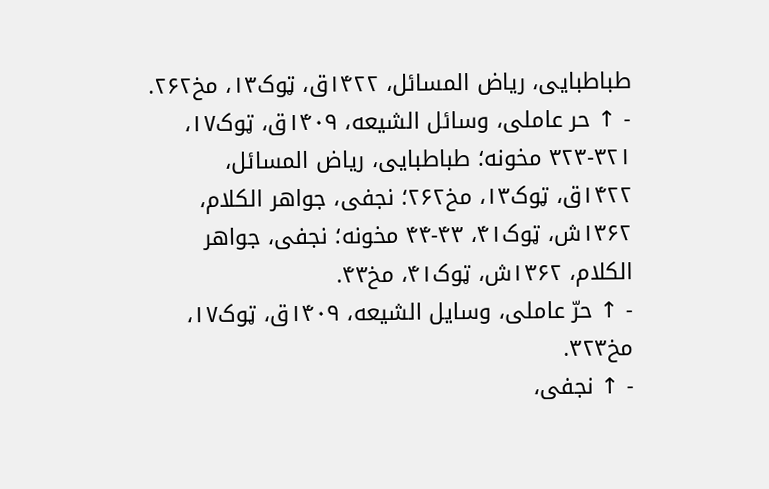طباطبایی، ریاض المسائل، ۱۴۲۲ق، ټوک۱۳، مخ۲۶۲.
- ↑ حر عاملی، وسائل الشیعه، ۱۴۰۹ق، ټوک۱۷، ۳۲۱-۳۲۳ مخونه؛ طباطبایی، ریاض المسائل، ۱۴۲۲ق، ټوک۱۳، مخ۲۶۲؛ نجفی، جواهر الکلام، ۱۳۶۲ش، ټوک۴۱، ۴۳-۴۴ مخونه؛ نجفی، جواهر الکلام، ۱۳۶۲ش، ټوک۴۱، مخ۴۳.
- ↑ حرّ عاملی، وسایل الشیعه، ۱۴۰۹ق، ټوک۱۷، مخ۳۲۳.
- ↑ نجفی،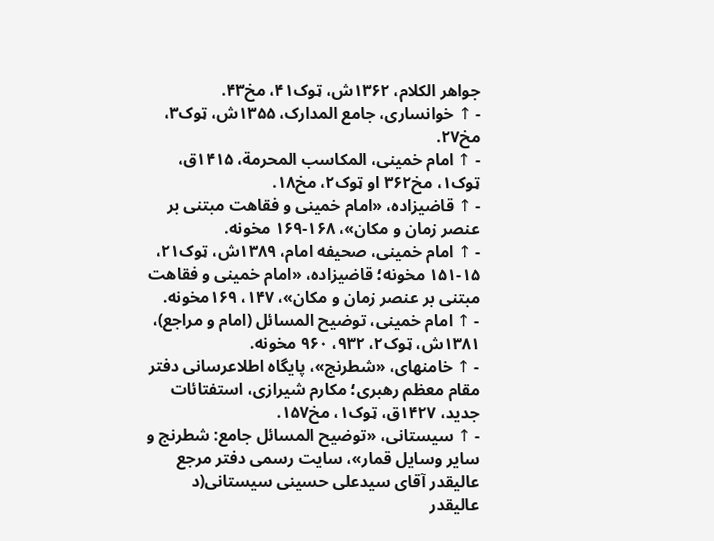جواهر الکلام، ۱۳۶۲ش، ټوک۴۱، مخ۴۳.
- ↑ خوانساری، جامع المدارک، ۱۳۵۵ش، ټوک۳، مخ۲۷.
- ↑ امام خمینی، المکاسب المحرمة، ۱۴۱۵ق، ټوک۱، مخ۳۶۲ او ټوک۲، مخ۱۸.
- ↑ قاضیزاده، «امام خمینی و فقاهت مبتنی بر عنصر زمان و مکان»، ۱۶۸-۱۶۹ مخونه.
- ↑ امام خمینی، صحیفه امام، ۱۳۸۹ش، ټوک۲۱، ۱۵-۱۵۱ مخونه؛ قاضیزاده، «امام خمینی و فقاهت مبتنی بر عنصر زمان و مکان»، ۱۴۷، ۱۶۹مخونه.
- ↑ امام خمینی، توضیح المسائل (امام و مراجع)، ۱۳۸۱ش، ټوک۲، ۹۳۲، ۹۶۰ مخونه.
- ↑ خامنهای، «شطرنج»، پایگاه اطلاعرسانی دفتر مقام معظم رهبری؛ مکارم شیرازی، استفتائات جدید، ۱۴۲۷ق، ټوک۱، مخ۱۵۷.
- ↑ سیستانی، «توضیح المسائل جامع: شطرنج و سایر وسایل قمار»، سایت رسمی دفتر مرجع عالیقدر آقای سیدعلی حسینی سیستانی(د عالیقدر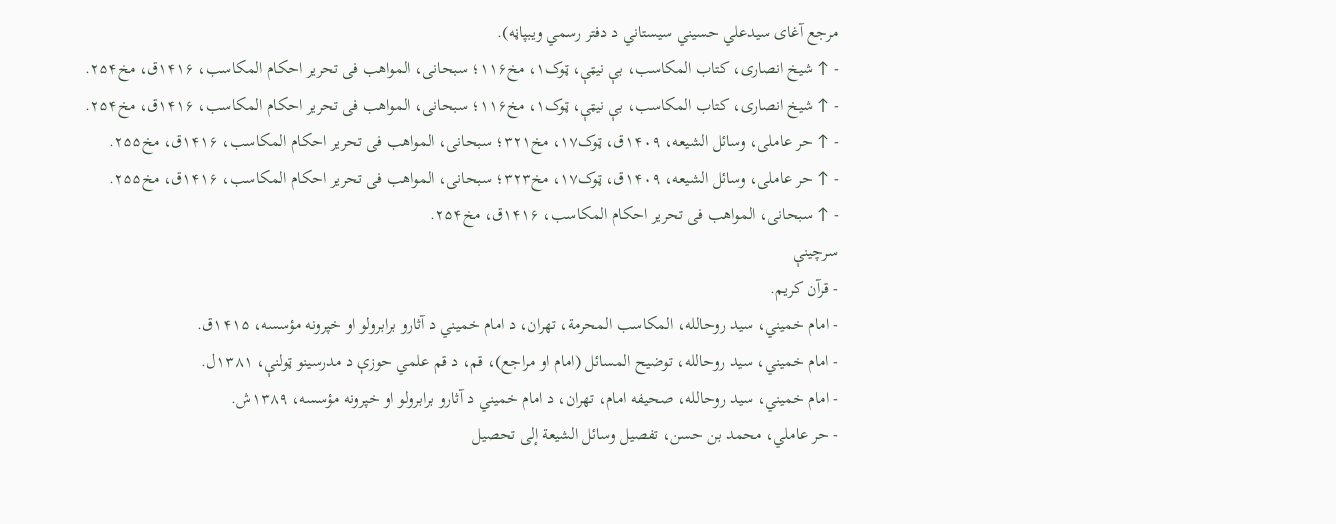مرجع آغای سیدعلي حسیني سیستاني د دفتر رسمي ویبپاڼه).
- ↑ شیخ انصاری، کتاب المکاسب، بې نیټې، ټوک۱، مخ۱۱۶؛ سبحانی، المواهب فی تحریر احکام المکاسب، ۱۴۱۶ق، مخ۲۵۴.
- ↑ شیخ انصاری، کتاب المکاسب، بې نیټې، ټوک۱، مخ۱۱۶؛ سبحانی، المواهب فی تحریر احکام المکاسب، ۱۴۱۶ق، مخ۲۵۴.
- ↑ حر عاملی، وسائل الشیعه، ۱۴۰۹ق، ټوک۱۷، مخ۳۲۱؛ سبحانی، المواهب فی تحریر احکام المکاسب، ۱۴۱۶ق، مخ۲۵۵.
- ↑ حر عاملی، وسائل الشیعه، ۱۴۰۹ق، ټوک۱۷، مخ۳۲۳؛ سبحانی، المواهب فی تحریر احکام المکاسب، ۱۴۱۶ق، مخ۲۵۵.
- ↑ سبحانی، المواهب فی تحریر احکام المکاسب، ۱۴۱۶ق، مخ۲۵۴.
سرچينې
- قرآن کریم.
- امام خمیني، سید روحالله، المکاسب المحرمة، تهران، د امام خمیني د آثارو برابرولو او خپرونه مؤسسه، ۱۴۱۵ق.
- امام خمیني، سید روحالله، توضیح المسائل (امام او مراجع)، قم، د قم علمي حوزې د مدرسینو ټولنې، ۱۳۸۱ل.
- امام خمیني، سید روحالله، صحیفه امام، تهران، د امام خمیني د آثارو برابرولو او خپرونه مؤسسه، ۱۳۸۹ش.
- حر عاملي، محمد بن حسن، تفصیل وسائل الشیعة إلی تحصیل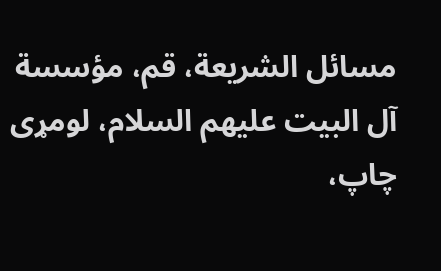مسائل الشریعة، قم، مؤسسة آل البیت علیهم السلام، لومړی چاپ،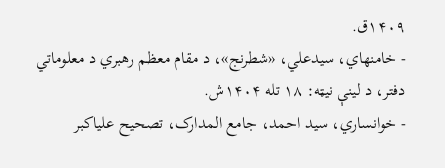۱۴۰۹ق.
- خامنهاي، سیدعلي، «شطرنج»، د مقام معظم رهبري د معلوماتي دفتر، د لینې نیټه: ۱۸ تله ۱۴۰۴ش.
- خوانساري، سید احمد، جامع المدارک، تصحیح علیاکبر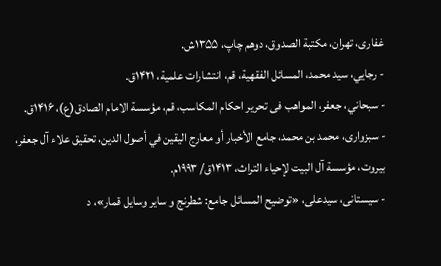غفاری، تهران، مکتبة الصدوق، دوهم چاپ، ۱۳۵۵ش.
- رجایي، سید محمد، المسائل الفقهیة، قم، انتشارات علمیة، ۱۴۲۱ق.
- سبحاني، جعفر، المواهب فی تحریر احکام المکاسب، قم، مؤسسة الامام الصادق(ع)، ۱۴۱۶ق.
- سبزواری، محمد بن محمد، جامع الأخبار أو معارج الیقین في أصول الدین، تحقیق علاء آل جعفر، بیروت، مؤسسة آل البیت لإحیاء التراث، ۱۴۱۳ق/ ۱۹۹۳م.
- سیستانی، سیدعلی، «توضیح المسائل جامع: شطرنج و سایر وسایل قمار»، د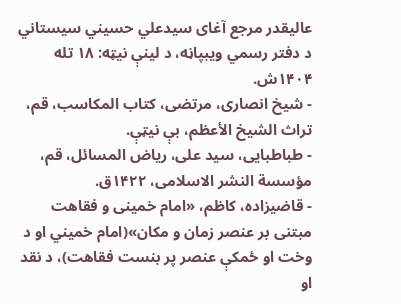عالیقدر مرجع آغای سیدعلي حسیني سیستاني د دفتر رسمي ویبپاڼه، د لینې نیټه: ۱۸ تله ۱۴۰۴ش.
- شیخ انصاری، مرتضی، کتاب المکاسب، قم، تراث الشيخ الأعظم، بې نيټې.
- طباطبایی، سید علی، ریاض المسائل، قم، مؤسسة النشر الاسلامی، ۱۴۲۲ق.
- قاضیزاده، کاظم، «امام خمینی و فقاهت مبتنی بر عنصر زمان و مکان»(امام خمیني او د وخت او ځمکې عنصر پر بنست فقاهت)، د نقد او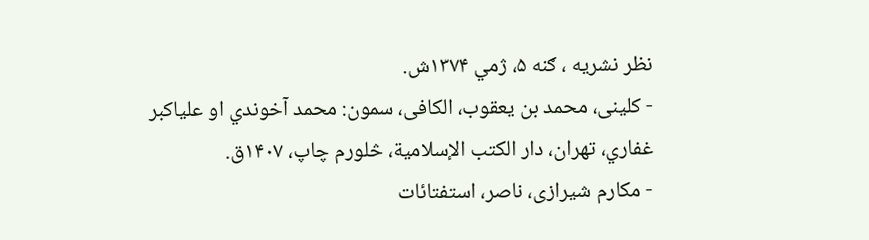نظر نشریه ، ګنه ۵، ژمي ۱۳۷۴ش.
- کلینی، محمد بن یعقوب، الکافی، سمون: محمد آخوندي او علیاکبر غفاري، تهران، دار الکتب الإسلامیة، څلورم چاپ، ۱۴۰۷ق.
- مکارم شیرازی، ناصر، استفتائات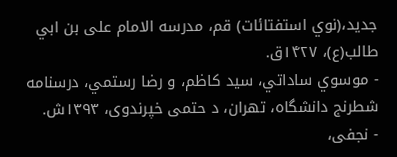جدید،(نوي استفتائات) قم، مدرسه الامام على بن ابي طالب(ع)، ۱۴۲۷ق.
- موسوي ساداتي، سید کاظم، و رضا رستمي، درسنامه شطرنج دانشگاه، تهران، د حتمی خپرندوی، ۱۳۹۳ش.
- نجفی،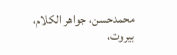محمدحسن، جواهر الکلام، بیروت،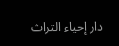دار إحیاء التراث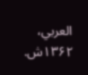العربي، ۱۳۶۲ش.